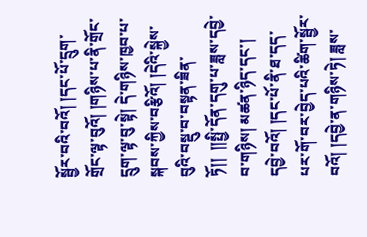སྦྱོར་བའི་བའོ། །དང་པོ་དྲུག་གྲོང་ལྟ་བུའོ། །གཉིས་པ་ནི་གྲོང་དྲུག་ལྟ་བུ་སྟེ། དེ་གཉིས་ཁྱབ་པ་སྐབས་ཀྱིས་བརྩིའོ། །དེའི་སྐྱེས་བུའི་བསྡུ་བ་བསྟན་ཟིན་ཏོ།།  །།སྤྱི་དོན་དགུ་པ་ཟླས་དབྱེ་བ་གཉིས། མཚན་ཉིད་དང་། དབྱེ་བའོ། །དང་པོ་ནི་ཐ་དད་པར་གོ་བར་བྱེད་པའི་ཚིག་སྦྱོར་བའོ། །དབྱེ་ན་གཉིས་ཏེ། ཟླས་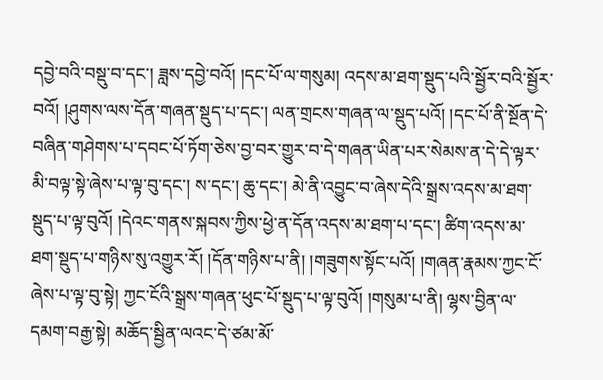དབྱེ་བའི་བསྡུ་བ་དང་། ཟླས་དབྱེ་བའོ། །དང་པོ་ལ་གསུམ། འདས་མ་ཐག་སྡུད་པའི་སྦྱོར་བའི་སྦྱོར་བའོ། །ཤུགས་ལས་དོན་གཞན་སྡུད་པ་དང་། ལན་གྲངས་གཞན་ལ་སྡུད་པའོ། །དང་པོ་ནི་སྔོན་དེ་བཞིན་གཤེགས་པ་དབང་པོ་ཏོག་ཅེས་བྱ་བར་གྱུར་བ་དེ་གཞན་ཡིན་པར་སེམས་ན་དེ་དེ་ལྟར་མི་བལྟ་སྟེ་ཞེས་པ་ལྟ་བུ་དང་། ས་དང་། ཆུ་དང་། མེ་ནི་འབྱུང་བ་ཞེས་དེའི་སྒྲས་འདས་མ་ཐག་སྡུད་པ་ལྟ་བུའོ། །དེའང་གནས་སྐབས་ཀྱིས་ཕྱེ་ན་དོན་འདས་མ་ཐག་པ་དང་། ཚིག་འདས་མ་ཐག་སྡུད་པ་གཉིས་སུ་འགྱུར་རོ། །དོན་གཉིས་པ་ནི། །གཟུགས་སྟོང་པའོ། །གཞན་རྣམས་ཀྱང་ངོ་ཞེས་པ་ལྟ་བུ་སྟེ། ཀྱང་ངོའི་སྒྲས་གཞན་ཕུང་པོ་སྡུད་པ་ལྟ་བུའོ། །གསུམ་པ་ནི། ལྷས་བྱིན་ལ་དམག་བརྒྱ་སྟེ། མཆོད་སྦྱིན་ལའང་དེ་ཙམ་མོ་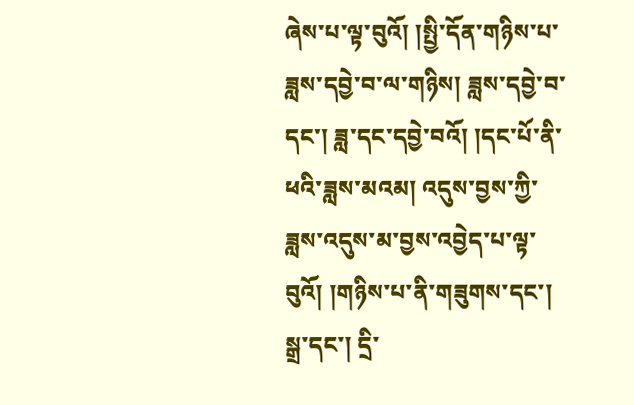ཞེས་པ་ལྟ་བུའོ། །སྤྱི་དོན་གཉིས་པ་ཟླས་དབྱེ་བ་ལ་གཉིས། ཟླས་དབྱེ་བ་དང་། ཟླ་དང་དབྱེ་བའོ། །དང་པོ་ནི་ཕའི་ཟླས་མའམ། འདུས་བྱས་ཀྱི་ཟླས་འདུས་མ་བྱས་འབྱེད་པ་ལྟ་བུའོ། །གཉིས་པ་ནི་གཟུགས་དང་། སྒྲ་དང་། དྲི་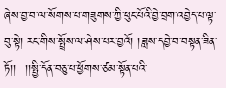ཞེས་བྱ་བ་ལ་སོགས་པ་གཟུགས་ཀྱི་ཕུང་པོའི་བྱེ་བྲག་འབྱེད་པ་ལྟ་བུ་སྟེ། རང་གིས་སྤྲོས་ལ་ཤེས་པར་བྱའོ། །ཟླས་དབྱེ་བ་བསྟན་ཟིན་ཏོ།།  །།སྤྱི་དོན་བཅུ་པ་ཕྱོགས་ཙམ་སྟོན་པའི་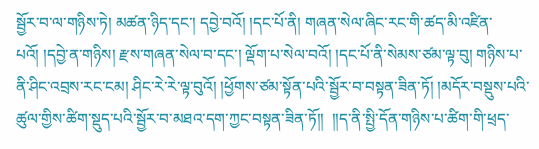སྦྱོར་བ་ལ་གཉིས་ཏེ། མཚན་ཉིད་དང་། དབྱེ་བའོ། །དང་པོ་ནི། གཞན་སེལ་ཞིང་རང་གི་ཚད་མི་འཛིན་པའོ། །དབྱེ་ན་གཉིས། རྫས་གཞན་སེལ་བ་དང་། ལྡོག་པ་སེལ་བའོ། །དང་པོ་ནི་སེམས་ཙམ་ལྟ་བུ། གཉིས་པ་ནི་ཤིང་འབྲས་རང་ངམ། ཤིང་རེ་རེ་ལྟ་བུའོ། །ཕྱོགས་ཙམ་སྟོན་པའི་སྦྱོར་བ་བསྟན་ཟིན་ཏོ། །མདོར་བསྡུས་པའི་ཚུལ་གྱིས་ཚིག་སྡུད་པའི་སྦྱོར་བ་མཐའ་དག་ཀྱང་བསྟན་ཟིན་ཏོ།།  །།ད་ནི་སྤྱི་དོན་གཉིས་པ་ཚིག་གི་ཕྲད་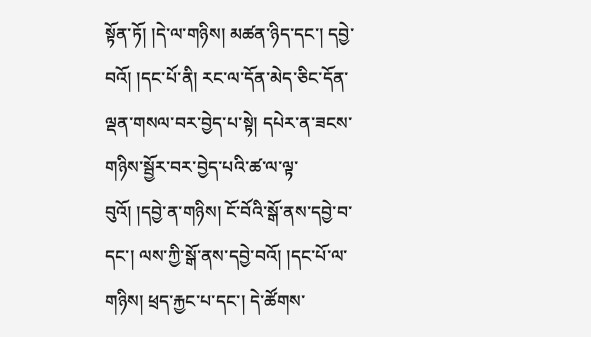སྟོན་ཏོ། །དེ་ལ་གཉིས། མཚན་ཉིད་དང་། དབྱེ་བའོ། །དང་པོ་ནི། རང་ལ་དོན་མེད་ཅིང་དོན་ལྡན་གསལ་བར་བྱེད་པ་སྟེ། དཔེར་ན་ཟངས་གཉིས་སྦྱོར་བར་བྱེད་པའི་ཚ་ལ་ལྟ་བུའོ། །དབྱེ་ན་གཉིས། ངོ་བོའི་སྒོ་ནས་དབྱེ་བ་དང་། ལས་ཀྱི་སྒོ་ནས་དབྱེ་བའོ། །དང་པོ་ལ་གཉིས། ཕྲད་རྐྱང་པ་དང་། དེ་ཚོགས་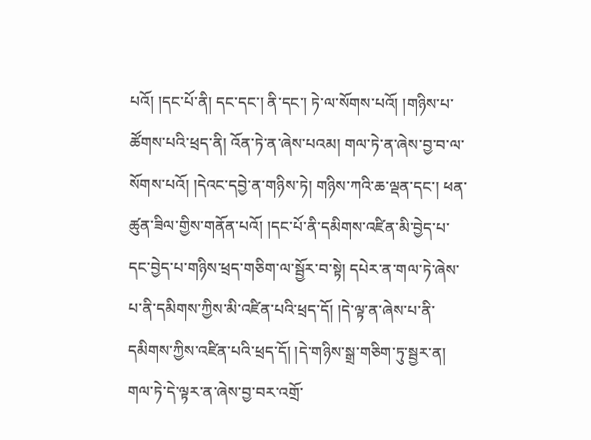པའོ། །དང་པོ་ནི། དང་དང་། ནི་དང་། ཏེ་ལ་སོགས་པའོ། །གཉིས་པ་ཚོགས་པའི་ཕྲད་ནི། འོན་ཏེ་ན་ཞེས་པའམ། གལ་ཏེ་ན་ཞེས་བྱ་བ་ལ་སོགས་པའོ། །དེའང་དབྱེ་ན་གཉིས་ཏེ། གཉིས་ཀའི་ཆ་ལྡན་དང་། ཕན་ཚུན་ཟིལ་གྱིས་གནོན་པའོ། །དང་པོ་ནི་དམིགས་འཛིན་མི་བྱེད་པ་དང་བྱེད་པ་གཉིས་ཕྲད་གཅིག་ལ་སྦྱོར་བ་སྟེ། དཔེར་ན་གལ་ཏེ་ཞེས་པ་ནི་དམིགས་ཀྱིས་མི་འཛིན་པའི་ཕྲད་དོ། །དེ་ལྟ་ན་ཞེས་པ་ནི་དམིགས་ཀྱིས་འཛིན་པའི་ཕྲད་དོ། །དེ་གཉིས་སྒྲ་གཅིག་ཏུ་སྦྱར་ན། གལ་ཏེ་དེ་ལྟར་ན་ཞེས་བྱ་བར་འགྲོ་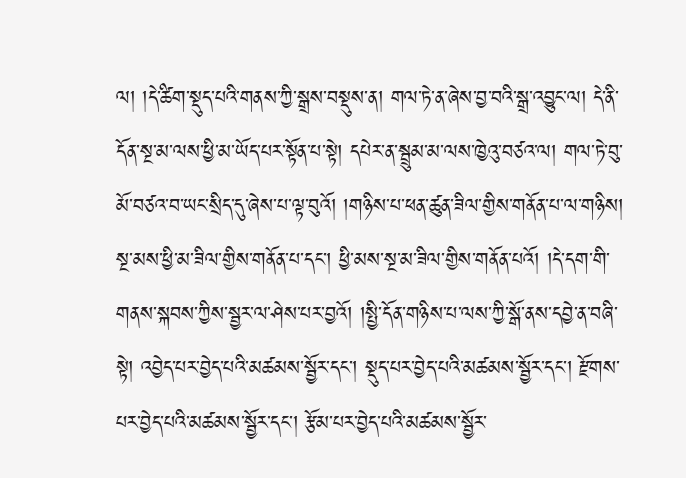ལ། །དེ་ཚིག་སྡུད་པའི་གནས་ཀྱི་སྒྲས་བསྡུས་ན། གལ་ཏེ་ན་ཞེས་བྱ་བའི་སྒྲ་འབྱུང་ལ། དེ་ནི་དོན་སྔ་མ་ལས་ཕྱི་མ་ཡོད་པར་སྟོན་པ་སྟེ། དཔེར་ན་སྦྲུམ་མ་ལས་ཁྱེའུ་བཙའ་ལ། གལ་ཏེ་བུ་མོ་བཙའ་བ་ཡང་སྲིད་དུ་ཞེས་པ་ལྟ་བུའོ། །གཉིས་པ་ཕན་ཚུན་ཟིལ་གྱིས་གནོན་པ་ལ་གཉིས། སྔ་མས་ཕྱི་མ་ཟིལ་གྱིས་གནོན་པ་དང་། ཕྱི་མས་སྔ་མ་ཟིལ་གྱིས་གནོན་པའོ། །དེ་དག་གི་གནས་སྐབས་ཀྱིས་སྦྱར་ལ་ཤེས་པར་བྱའོ། །སྤྱི་དོན་གཉིས་པ་ལས་ཀྱི་སྒོ་ནས་དབྱེ་ན་བཞི་སྟེ། འབྱེད་པར་བྱེད་པའི་མཚམས་སྦྱོར་དང་། སྡུད་པར་བྱེད་པའི་མཚམས་སྦྱོར་དང་། རྫོགས་པར་བྱེད་པའི་མཚམས་སྦྱོར་དང་། རྩོམ་པར་བྱེད་པའི་མཚམས་སྦྱོར་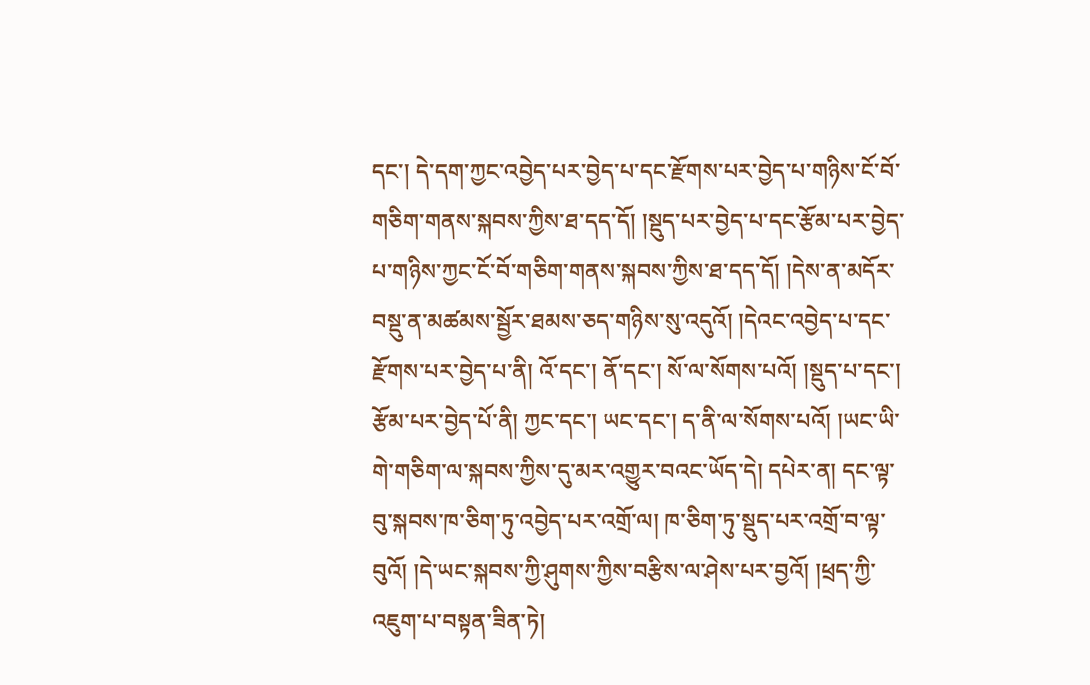དང་། དེ་དག་ཀྱང་འབྱེད་པར་བྱེད་པ་དང་རྫོགས་པར་བྱེད་པ་གཉིས་ངོ་བོ་གཅིག་གནས་སྐབས་ཀྱིས་ཐ་དད་དོ། །སྡུད་པར་བྱེད་པ་དང་རྩོམ་པར་བྱེད་པ་གཉིས་ཀྱང་ངོ་བོ་གཅིག་གནས་སྐབས་ཀྱིས་ཐ་དད་དོ། །དེས་ན་མདོར་བསྡུ་ན་མཚམས་སྦྱོར་ཐམས་ཅད་གཉིས་སུ་འདུའོ། །དེའང་འབྱེད་པ་དང་རྫོགས་པར་བྱེད་པ་ནི། འོ་དང་། ནོ་དང་། སོ་ལ་སོགས་པའོ། །སྡུད་པ་དང་། རྩོམ་པར་བྱེད་པོ་ནི། ཀྱང་དང་། ཡང་དང་། ད་ནི་ལ་སོགས་པའོ། །ཡང་ཡི་གེ་གཅིག་ལ་སྐབས་ཀྱིས་དུ་མར་འགྱུར་བའང་ཡོད་དེ། དཔེར་ན། དང་ལྟ་བུ་སྐབས་ཁ་ཅིག་ཏུ་འབྱེད་པར་འགྲོ་ལ། ཁ་ཅིག་ཏུ་སྡུད་པར་འགྲོ་བ་ལྟ་བུའོ། །དེ་ཡང་སྐབས་ཀྱི་ཤུགས་ཀྱིས་བརྩིས་ལ་ཤེས་པར་བྱའོ། །ཕྲད་ཀྱི་འཇུག་པ་བསྟན་ཟིན་ཏེ།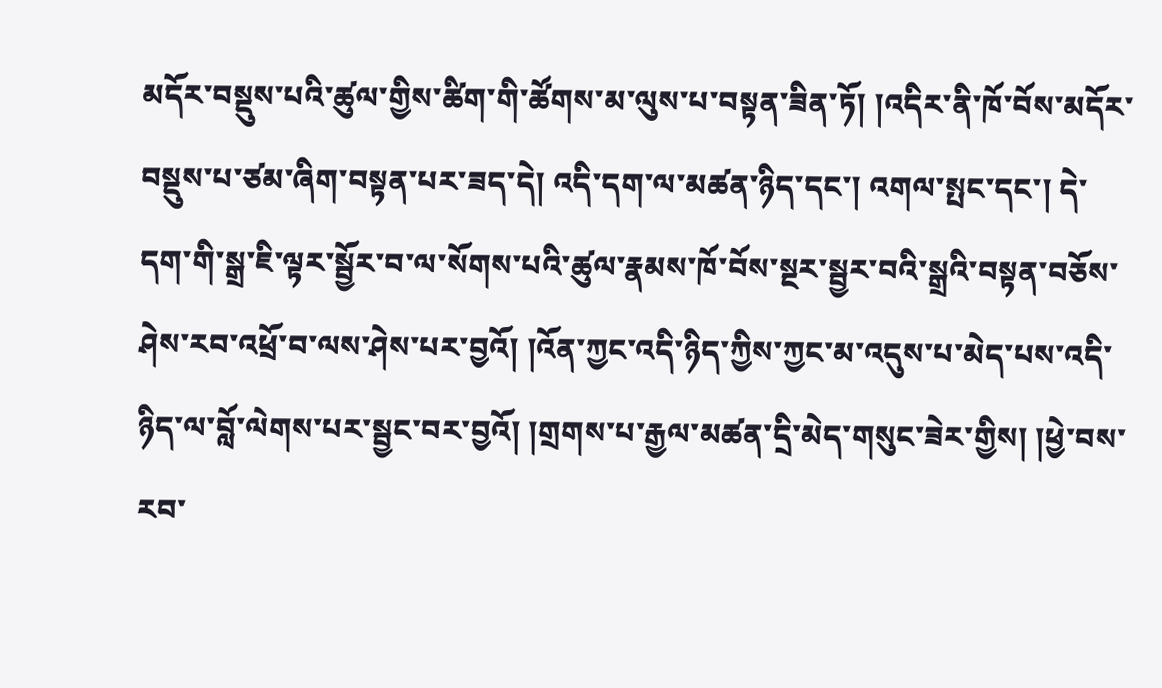མདོར་བསྡུས་པའི་ཚུལ་གྱིས་ཚིག་གི་ཚོགས་མ་ལུས་པ་བསྟན་ཟིན་ཏོ། །འདིར་ནི་ཁོ་བོས་མདོར་བསྡུས་པ་ཙམ་ཞིག་བསྟན་པར་ཟད་དེ། འདི་དག་ལ་མཚན་ཉིད་དང་། འགལ་སྤང་དང་། དེ་དག་གི་སྒྲ་ཇི་ལྟར་སྦྱོར་བ་ལ་སོགས་པའི་ཚུལ་རྣམས་ཁོ་བོས་སྔར་སྦྱར་བའི་སྒྲའི་བསྟན་བཅོས་ཤེས་རབ་འཕྲོ་བ་ལས་ཤེས་པར་བྱའོ། །འོན་ཀྱང་འདི་ཉིད་ཀྱིས་ཀྱང་མ་འདུས་པ་མེད་པས་འདི་ཉིད་ལ་བློ་ལེགས་པར་སྦྱང་བར་བྱའོ། །གྲགས་པ་རྒྱལ་མཚན་དྲི་མེད་གསུང་ཟེར་གྱིས། །ཕྱེ་བས་རབ་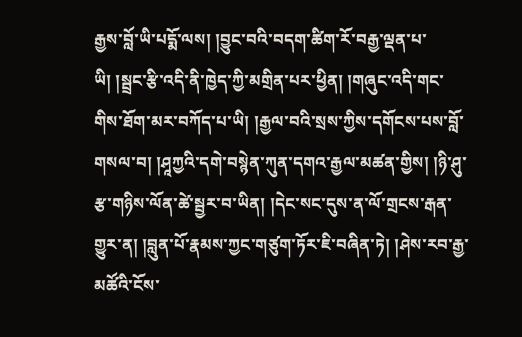རྒྱས་བློ་ཡི་པདྨོ་ལས། །བྱུང་བའི་བདག་ཚིག་རོ་བརྒྱ་ལྡན་པ་ཡི། །སྦྲང་རྩི་འདི་ནི་ཁྱེད་ཀྱི་མགྲིན་པར་ཕྱིན། །གཞུང་འདི་གང་གིས་ཐོག་མར་བཀོད་པ་ཡི། །རྒྱལ་བའི་སྲས་ཀྱིས་དགོངས་པས་བློ་གསལ་བ། །ཤཱཀྱའི་དགེ་བསྙེན་ཀུན་དགའ་རྒྱལ་མཚན་གྱིས། །ཉི་ཤུ་རྩ་གཉིས་ལོན་ཚེ་སྦྱར་བ་ཡིན། །དེང་སང་དུས་ན་ལོ་གྲངས་རྒན་གྱུར་ན། །བླུན་པོ་རྣམས་ཀྱང་གཙུག་ཏོར་ཇི་བཞིན་ཏེ། །ཤེས་རབ་རྒྱ་མཚོའི་ངོས་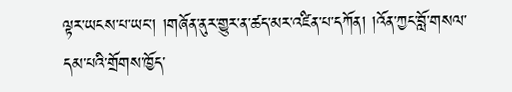ལྟར་ཡངས་པ་ཡང་། །གཞོན་ནུར་གྱུར་ན་ཚད་མར་འཛིན་པ་དཀོན། །འོན་ཀྱང་བློ་གསལ་དམ་པའི་གྲོགས་ཁྱོད་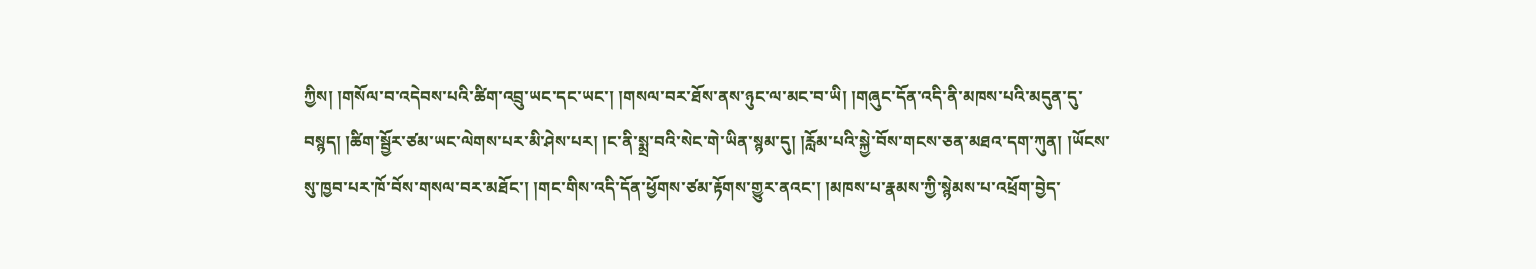ཀྱིས། །གསོལ་བ་འདེབས་པའི་ཚིག་འབྲུ་ཡང་དང་ཡང་། །གསལ་བར་ཐོས་ནས་ཉུང་ལ་མང་བ་ཡི། །གཞུང་དོན་འདི་ནི་མཁས་པའི་མདུན་དུ་བསྙད། །ཚིག་སྦྱོར་ཙམ་ཡང་ལེགས་པར་མི་ཤེས་པར། །ང་ནི་སྨྲ་བའི་སེང་གེ་ཡིན་སྙམ་དུ། །རློམ་པའི་སྐྱེ་བོས་གངས་ཅན་མཐའ་དག་ཀུན། །ཡོངས་སུ་ཁྱབ་པར་ཁོ་བོས་གསལ་བར་མཐོང་། །གང་གིས་འདི་དོན་ཕྱོགས་ཙམ་རྟོགས་གྱུར་ནའང་། །མཁས་པ་རྣམས་ཀྱི་སྙེམས་པ་འཕྲོག་བྱེད་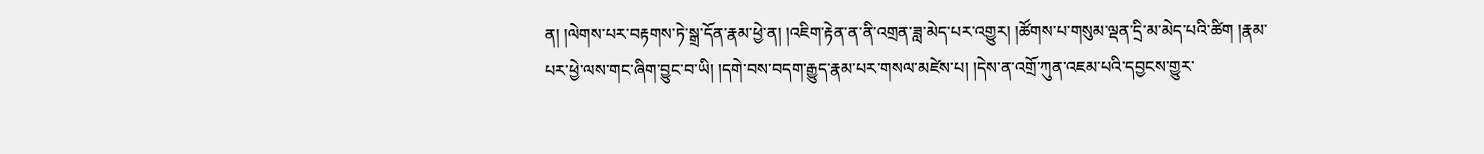ན། །ལེགས་པར་བརྟགས་ཏེ་སྒྲ་དོན་རྣམ་ཕྱེ་ན། །འཇིག་རྟེན་ན་ནི་འགྲན་ཟླ་མེད་པར་འགྱུར། །ཚོགས་པ་གསུམ་ལྡན་དྲི་མ་མེད་པའི་ཚིག །རྣམ་པར་ཕྱེ་ལས་གང་ཞིག་བྱུང་བ་ཡི། །དགེ་བས་བདག་རྒྱུད་རྣམ་པར་གསལ་མཛེས་པ། །དེས་ན་འགྲོ་ཀུན་འཇམ་པའི་དབྱངས་གྱུར་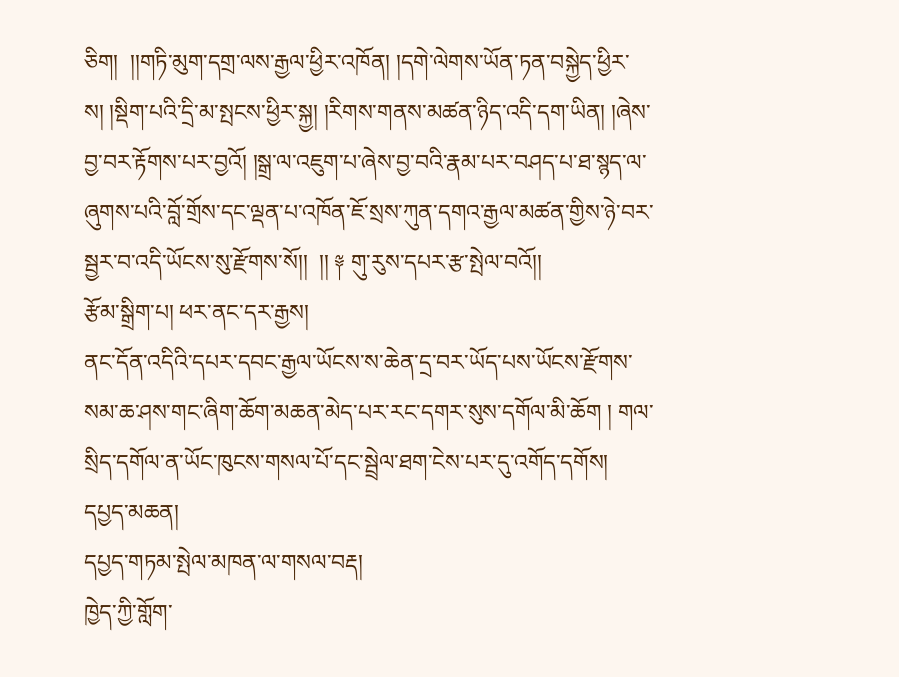ཅིག།  །།གཏི་མུག་དགྲ་ལས་རྒྱལ་ཕྱིར་འཁོན། །དགེ་ལེགས་ཡོན་ཏན་བསྐྱེད་ཕྱིར་ས། །སྡིག་པའི་དྲི་མ་སྤངས་ཕྱིར་སྐྱ། །རིགས་གནས་མཚན་ཉིད་འདི་དག་ཡིན། །ཞེས་བྱ་བར་རྟོགས་པར་བྱའོ། །སྒྲ་ལ་འཇུག་པ་ཞེས་བྱ་བའི་རྣམ་པར་བཤད་པ་ཐ་སྙད་ལ་ཞུགས་པའི་བློ་གྲོས་དང་ལྡན་པ་འཁོན་ཇོ་སྲས་ཀུན་དགའ་རྒྱལ་མཚན་གྱིས་ཉེ་བར་སྦྱར་བ་འདི་ཡོངས་སུ་རྫོགས་སོ།།  །། ༈ གུ་རུས་དཔར་རྩ་སྤེལ་བའོ།།
རྩོམ་སྒྲིག་པ། ཕར་ནང་དར་རྒྱས།
ནང་དོན་འདིའི་དཔར་དབང་རྒྱལ་ཡོངས་ས་ཆེན་དྲ་བར་ཡོད་པས་ཡོངས་རྫོགས་སམ་ཆ་ཤས་གང་ཞིག་ཆོག་མཆན་མེད་པར་རང་དགར་སུས་དགོལ་མི་ཆོག ། གལ་སྲིད་དགོལ་ན་ཡོང་ཁུངས་གསལ་པོ་དང་སྦྲེལ་ཐག་ངེས་པར་དུ་འགོད་དགོས།
དཔྱད་མཆན།
དཔྱད་གཏམ་སྤེལ་མཁན་ལ་གསལ་བརྡ།
ཁྱེད་ཀྱི་གློག་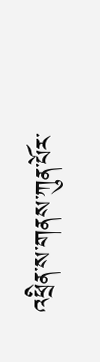འཕྲིན་ས་གནས་ཀུན་པོར་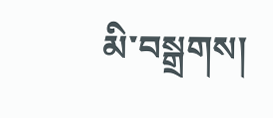མི་བསྒྲགས།